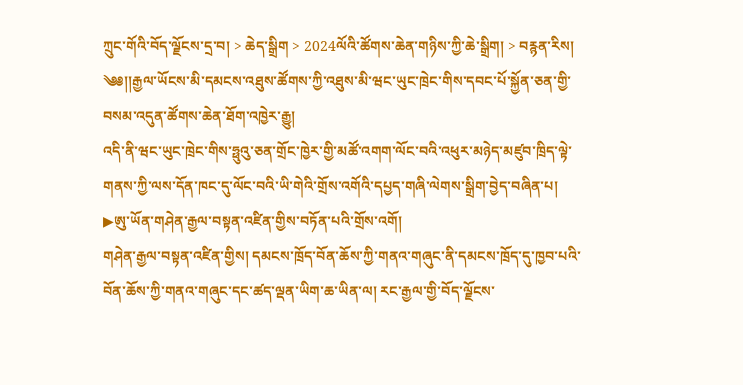ཀྲུང་གོའི་བོད་ལྗོངས་དྲ་བ། > ཆེད་སྒྲིག > 2024ལོའི་ཚོགས་ཆེན་གཉིས་ཀྱི་ཆེ་སྒྲིག། > བརྙན་རིས།
༄༅།།རྒྱལ་ཡོངས་མི་དམངས་འཐུས་ཚོགས་ཀྱི་འཐུས་མི་ཝང་ཡུང་ཁྲེང་གིས་དབང་པོ་སྐྱོན་ཅན་གྱི་བསམ་འདུན་ཚོགས་ཆེན་ཐོག་འཁྱེར་རྒྱུ།
འདི་ནི་ཝང་ཡུང་ཁྲེང་གིས་ཧྥུའུ་ཅན་གྲོང་ཁྱེར་གྱི་མཚོ་འགག་ལོང་བའི་འཕུར་མཉེད་མཛུབ་ཁྲིད་ལྟེ་གནས་ཀྱི་ལས་དོན་ཁང་དུ་ལོང་བའི་ཡི་གེའི་གྲོས་འགོའི་དཔྱད་གཞི་ལེགས་སྒྲིག་བྱེད་བཞིན་པ།
▶ཨུ་ཡོན་གཤེན་རྒྱལ་བསྟན་འཛིན་གྱིས་བཏོན་པའི་གྲོས་འགོ།
གཤེན་རྒྱལ་བསྟན་འཛིན་གྱིས། དམངས་ཁྲོད་བོན་ཆོས་ཀྱི་གནའ་གཞུང་ནི་དམངས་ཁྲོད་དུ་ཁྱབ་པའི་བོན་ཆོས་ཀྱི་གནའ་གཞུང་དང་ཚད་ལྡན་ཡིག་ཆ་ཡིན་ལ། རང་རྒྱལ་གྱི་བོད་ལྗོངས་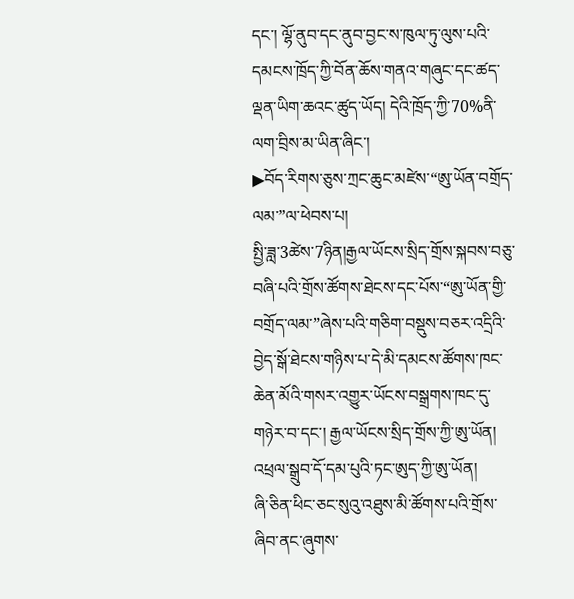དང་། ལྷོ་ནུབ་དང་ནུབ་བྱང་ས་ཁུལ་ཏུ་ལུས་པའི་དམངས་ཁྲོད་ཀྱི་བོན་ཆོས་གནའ་གཞུང་དང་ཚད་ལྡན་ཡིག་ཆའང་ཚུད་ཡོད། དེའི་ཁྲོད་ཀྱི་70%ནི་ལག་བྲིས་མ་ཡིན་ཞིང་།
▶བོད་རིགས་ཅུས་ཀྲང་ཆུང་མཛེས་“ཨུ་ཡོན་བགྲོད་ལམ་”ལ་ཕེབས་པ།
སྤྱི་ཟླ་3ཚེས་7ཉིན།རྒྱལ་ཡོངས་སྲིད་གྲོས་སྐབས་བཅུ་བཞི་པའི་གྲོས་ཚོགས་ཐེངས་དང་པོས་“ཨུ་ཡོན་གྱི་བགྲོད་ལམ་”ཞེས་པའི་གཅིག་བསྡུས་བཅར་འདྲིའི་བྱེད་སྒོ་ཐེངས་གཉིས་པ་དེ་མི་དམངས་ཚོགས་ཁང་ཆེན་མོའི་གསར་འགྱུར་ཡོངས་བསྒྲགས་ཁང་དུ་གཉེར་བ་དང་། རྒྱལ་ཡོངས་སྲིད་གྲོས་ཀྱི་ཨུ་ཡོན། འཕྲལ་སྒྲུབ་དོ་དམ་པུའི་ཏང་ཨུད་ཀྱི་ཨུ་ཡོན།
ཞི་ཅིན་ཕིང་ཅང་སུའུ་འཐུས་མི་ཚོགས་པའི་གྲོས་ཞིབ་ནང་ཞུགས་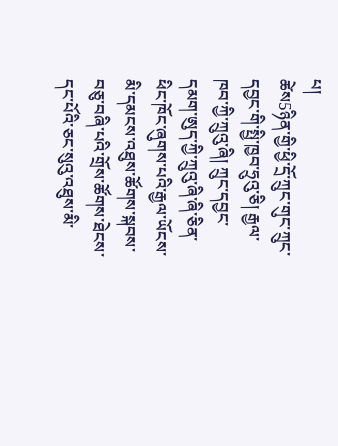པ།
ཚེས5ཉིན་གྱི་ཕྱི་དྲོ་ཀྲུང་གུང་ཀྲུང་དབྱང་གི་སྤྱི་ཁྱབ་ཧྲུའུ་ཅི། རྒྱལ་ཁབ་ཀྱི་ཀྲུའུ་ཞི། ཀྲུང་དབྱང་དམག་ཨུད་ཀྱི་ཀྲུའུ་ཞི་ཞི་ཅིན་ཕིང་ཁོང་ཞུགས་པའི་རྒྱལ་ཡོངས་མི་དམངས་འཐུས་ཚོགས་སྐབས་བཅུ་བཞི་པའི་གྲོས་ཚོགས་ཐེངས་དང་པོའི་ཅང་སུའུ་འཐུས་མི་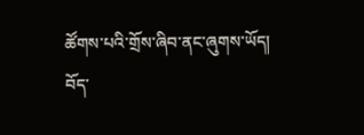ཚོགས་པའི་གྲོས་ཞིབ་ནང་ཞུགས་ཡོད།
བོད་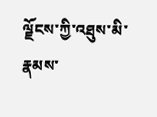ལྗོངས་ཀྱི་འཐུས་མི་རྣམས་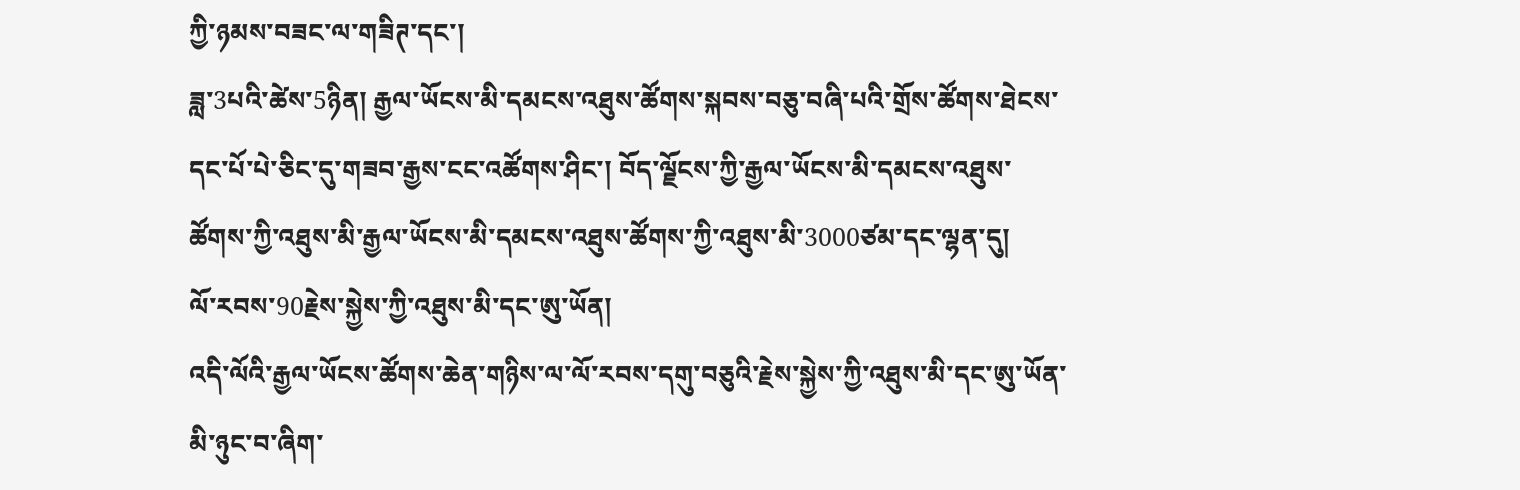ཀྱི་ཉམས་བཟང་ལ་གཟིཊ་དང་།
ཟླ་3པའི་ཚེས་5ཉིན། རྒྱལ་ཡོངས་མི་དམངས་འཐུས་ཚོགས་སྐབས་བཅུ་བཞི་པའི་གྲོས་ཚོགས་ཐེངས་དང་པོ་པེ་ཅིང་དུ་གཟབ་རྒྱས་ངང་འཚོགས་ཤིང་། བོད་ལྗོངས་ཀྱི་རྒྱལ་ཡོངས་མི་དམངས་འཐུས་ཚོགས་ཀྱི་འཐུས་མི་རྒྱལ་ཡོངས་མི་དམངས་འཐུས་ཚོགས་ཀྱི་འཐུས་མི་3000ཙམ་དང་ལྷན་དུ།
ལོ་རབས་90རྗེས་སྐྱེས་ཀྱི་འཐུས་མི་དང་ཨུ་ཡོན།
འདི་ལོའི་རྒྱལ་ཡོངས་ཚོགས་ཆེན་གཉིས་ལ་ལོ་རབས་དགུ་བཅུའི་རྗེས་སྐྱེས་ཀྱི་འཐུས་མི་དང་ཨུ་ཡོན་མི་ཉུང་བ་ཞིག་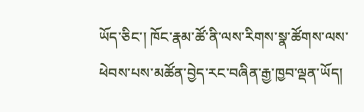ཡོད་ཅིང་། ཁོང་རྣམ་ཚོ་ནི་ལས་རིགས་སྣ་ཚོགས་ལས་ཕེབས་པས་མཚོན་བྱེད་རང་བཞིན་རྒྱ་ཁྱབ་ལྡན་ཡོད།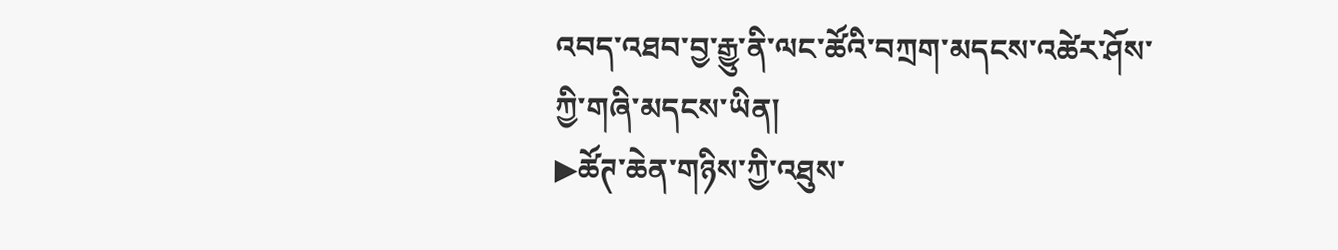འབད་འཐབ་བྱ་རྒྱུ་ནི་ལང་ཚོའི་བཀྲག་མདངས་འཚེར་ཤོས་ཀྱི་གཞི་མདངས་ཡིན།
▶ཚོཊ་ཆེན་གཉིས་ཀྱི་འཐུས་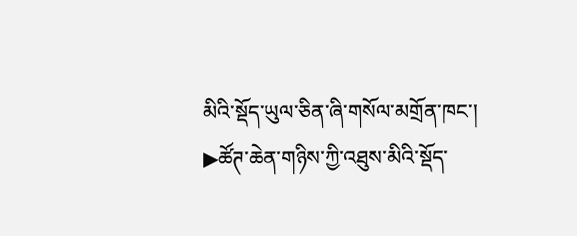མིའི་སྡོད་ཡུལ་ཅིན་ཞི་གསོལ་མགྲོན་ཁང་།
▶ཚོཊ་ཆེན་གཉིས་ཀྱི་འཐུས་མིའི་སྡོད་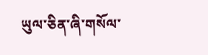ཡུལ་ཅིན་ཞི་གསོལ་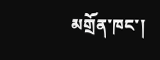མགྲོན་ཁང་།